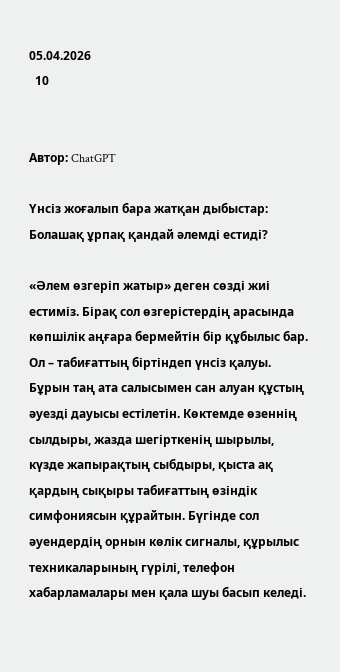05.04.2026
  10


Автор: ChatGPT

Үнсіз жоғалып бара жатқан дыбыстар: Болашақ ұрпақ қандай әлемді естиді?

«Әлем өзгеріп жатыр» деген сөзді жиі естиміз. Бірақ сол өзгерістердің арасында көпшілік аңғара бермейтін бір құбылыс бар. Ол – табиғаттың біртіндеп үнсіз қалуы. Бұрын таң ата салысымен сан алуан құстың әуезді дауысы естілетін. Көктемде өзеннің сылдыры, жазда шегірткенің шырылы, күзде жапырақтың сыбдыры, қыста ақ қардың сықыры табиғаттың өзіндік симфониясын құрайтын. Бүгінде сол әуендердің орнын көлік сигналы, құрылыс техникаларының гүрілі, телефон хабарламалары мен қала шуы басып келеді.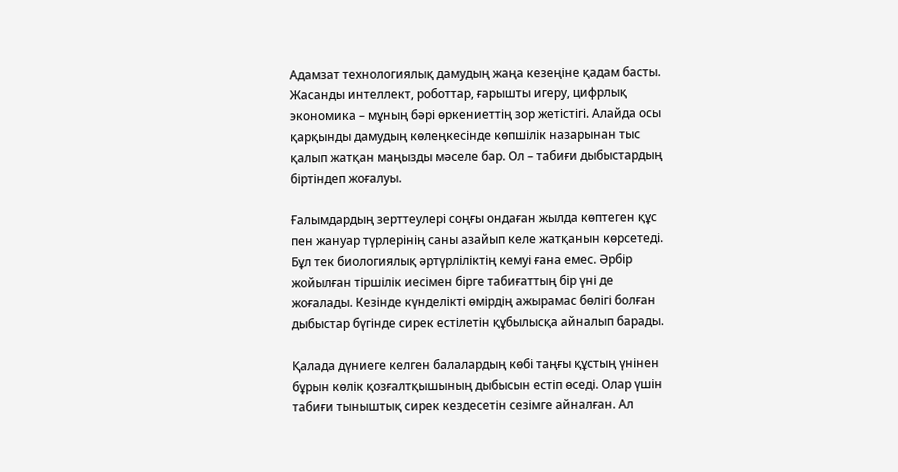Адамзат технологиялық дамудың жаңа кезеңіне қадам басты. Жасанды интеллект, роботтар, ғарышты игеру, цифрлық экономика – мұның бәрі өркениеттің зор жетістігі. Алайда осы қарқынды дамудың көлеңкесінде көпшілік назарынан тыс қалып жатқан маңызды мәселе бар. Ол – табиғи дыбыстардың біртіндеп жоғалуы.

Ғалымдардың зерттеулері соңғы ондаған жылда көптеген құс пен жануар түрлерінің саны азайып келе жатқанын көрсетеді. Бұл тек биологиялық әртүрліліктің кемуі ғана емес. Әрбір жойылған тіршілік иесімен бірге табиғаттың бір үні де жоғалады. Кезінде күнделікті өмірдің ажырамас бөлігі болған дыбыстар бүгінде сирек естілетін құбылысқа айналып барады.

Қалада дүниеге келген балалардың көбі таңғы құстың үнінен бұрын көлік қозғалтқышының дыбысын естіп өседі. Олар үшін табиғи тыныштық сирек кездесетін сезімге айналған. Ал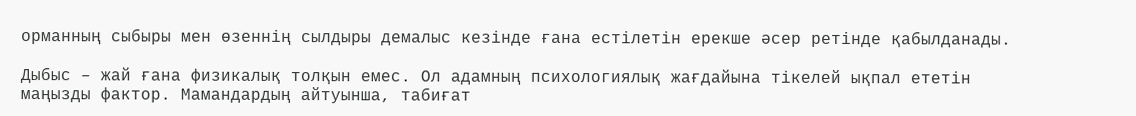орманның сыбыры мен өзеннің сылдыры демалыс кезінде ғана естілетін ерекше әсер ретінде қабылданады.

Дыбыс – жай ғана физикалық толқын емес. Ол адамның психологиялық жағдайына тікелей ықпал ететін маңызды фактор. Мамандардың айтуынша, табиғат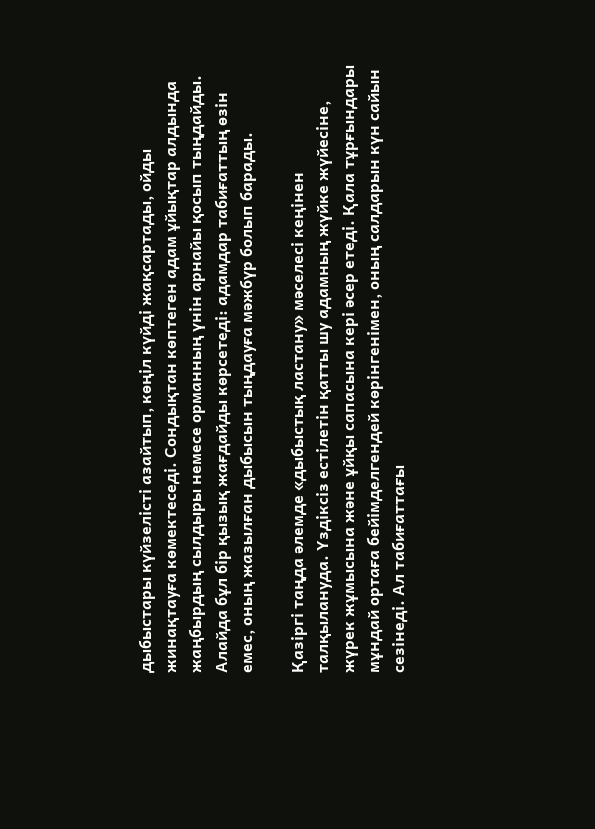дыбыстары күйзелісті азайтып, көңіл күйді жақсартады, ойды жинақтауға көмектеседі. Сондықтан көптеген адам ұйықтар алдында жаңбырдың сылдыры немесе орманның үнін арнайы қосып тыңдайды. Алайда бұл бір қызық жағдайды көрсетеді: адамдар табиғаттың өзін емес, оның жазылған дыбысын тыңдауға мәжбүр болып барады.

Қазіргі таңда әлемде «дыбыстық ластану» мәселесі кеңінен талқылануда. Үздіксіз естілетін қатты шу адамның жүйке жүйесіне, жүрек жұмысына және ұйқы сапасына кері әсер етеді. Қала тұрғындары мұндай ортаға бейімделгендей көрінгенімен, оның салдарын күн сайын сезінеді. Ал табиғаттағы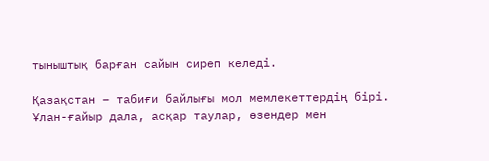тыныштық барған сайын сиреп келеді.

Қазақстан – табиғи байлығы мол мемлекеттердің бірі. Ұлан-ғайыр дала, асқар таулар, өзендер мен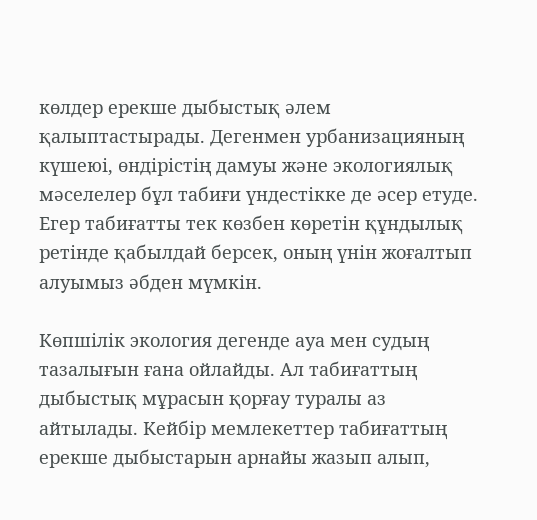көлдер ерекше дыбыстық әлем қалыптастырады. Дегенмен урбанизацияның күшеюі, өндірістің дамуы және экологиялық мәселелер бұл табиғи үндестікке де әсер етуде. Егер табиғатты тек көзбен көретін құндылық ретінде қабылдай берсек, оның үнін жоғалтып алуымыз әбден мүмкін.

Көпшілік экология дегенде ауа мен судың тазалығын ғана ойлайды. Ал табиғаттың дыбыстық мұрасын қорғау туралы аз айтылады. Кейбір мемлекеттер табиғаттың ерекше дыбыстарын арнайы жазып алып,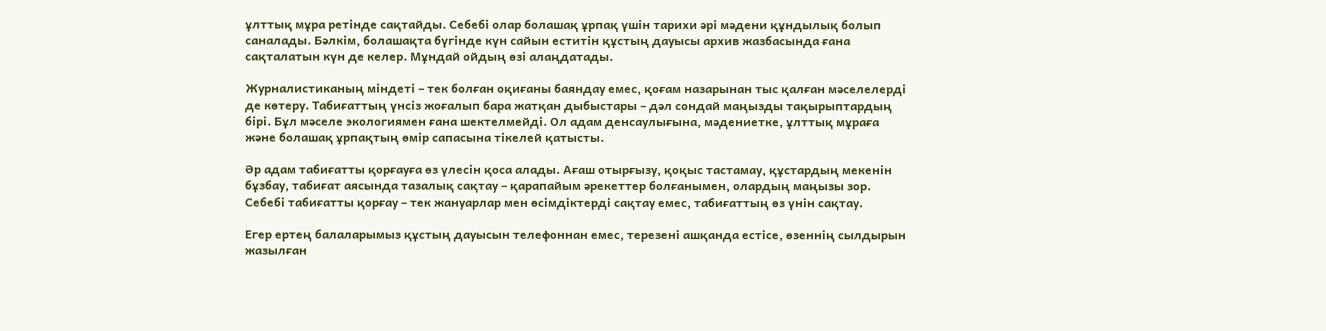ұлттық мұра ретінде сақтайды. Себебі олар болашақ ұрпақ үшін тарихи әрі мәдени құндылық болып саналады. Бәлкім, болашақта бүгінде күн сайын еститін құстың дауысы архив жазбасында ғана сақталатын күн де келер. Мұндай ойдың өзі алаңдатады.

Журналистиканың міндеті – тек болған оқиғаны баяндау емес, қоғам назарынан тыс қалған мәселелерді де көтеру. Табиғаттың үнсіз жоғалып бара жатқан дыбыстары – дәл сондай маңызды тақырыптардың бірі. Бұл мәселе экологиямен ғана шектелмейді. Ол адам денсаулығына, мәдениетке, ұлттық мұраға және болашақ ұрпақтың өмір сапасына тікелей қатысты.

Әр адам табиғатты қорғауға өз үлесін қоса алады. Ағаш отырғызу, қоқыс тастамау, құстардың мекенін бұзбау, табиғат аясында тазалық сақтау – қарапайым әрекеттер болғанымен, олардың маңызы зор. Себебі табиғатты қорғау – тек жануарлар мен өсімдіктерді сақтау емес, табиғаттың өз үнін сақтау.

Егер ертең балаларымыз құстың дауысын телефоннан емес, терезені ашқанда естісе, өзеннің сылдырын жазылған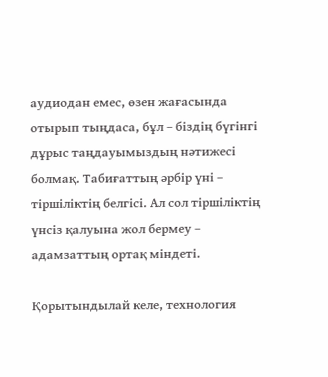аудиодан емес, өзен жағасында отырып тыңдаса, бұл – біздің бүгінгі дұрыс таңдауымыздың нәтижесі болмақ. Табиғаттың әрбір үні – тіршіліктің белгісі. Ал сол тіршіліктің үнсіз қалуына жол бермеу – адамзаттың ортақ міндеті.

Қорытындылай келе, технология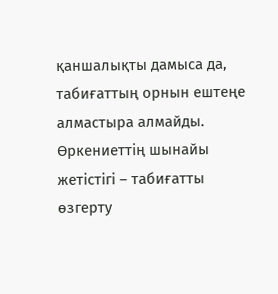қаншалықты дамыса да, табиғаттың орнын ештеңе алмастыра алмайды. Өркениеттің шынайы жетістігі – табиғатты өзгерту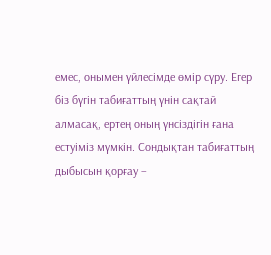емес, онымен үйлесімде өмір сүру. Егер біз бүгін табиғаттың үнін сақтай алмасақ, ертең оның үнсіздігін ғана естуіміз мүмкін. Сондықтан табиғаттың дыбысын қорғау –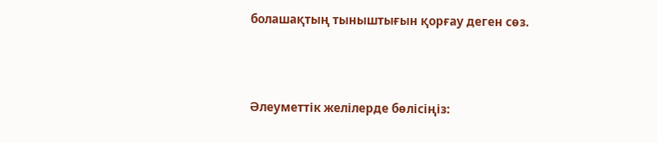болашақтың тыныштығын қорғау деген сөз.



Әлеуметтік желілерде бөлісіңіз: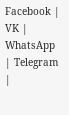Facebook | VK | WhatsApp | Telegram |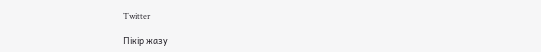Twitter

Пікір жазу